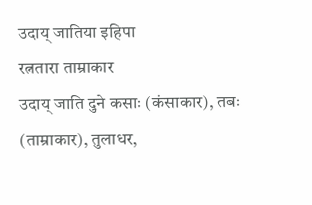उदाय् जातिया इहिपा
रत्नतारा ताम्राकार
उदाय् जाति दुने कसाः (कंसाकार), तबः (ताम्राकार), तुलाधर,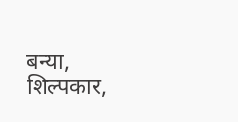बन्या, शिल्पकार,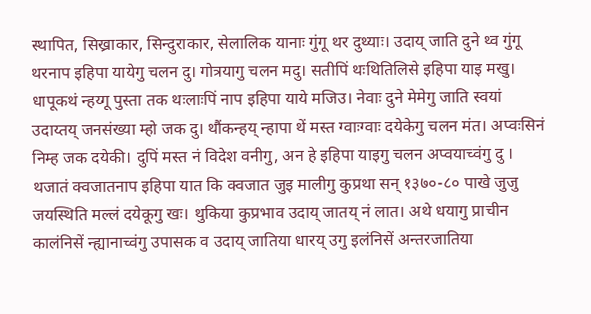स्थापित, सिख्राकार, सिन्दुराकार, सेलालिक यानाः गुंगू थर दुथ्याः। उदाय् जाति दुने थ्व गुंगू थरनाप इहिपा यायेगु चलन दु। गोत्रयागु चलन मदु। सतीपिं थःथितिलिसे इहिपा याइ मखु। धापूकथं न्हय्गू पुस्ता तक थःलाःपिं नाप इहिपा याये मजिउ। नेवाः दुने मेमेगु जाति स्वयां उदाय्तय् जनसंख्या म्हो जक दु। थौंकन्हय् न्हापा थें मस्त ग्वाःग्वाः दयेकेगु चलन मंत। अप्वःसिनं निम्ह जक दयेकी। दुपिं मस्त नं विदेश वनीगु, अन हे इहिपा याइगु चलन अप्वयाच्वंगु दु ।
थजातं क्वजातनाप इहिपा यात कि क्वजात जुइ मालीगु कुप्रथा सन् १३७०-८० पाखे जुजु जयस्थिति मल्लं दयेकूगु खः। थुकिया कुप्रभाव उदाय् जातय् नं लात। अथे धयागु प्राचीन कालंनिसें न्ह्यानाच्वंगु उपासक व उदाय् जातिया धारय् उगु इलंनिसें अन्तरजातिया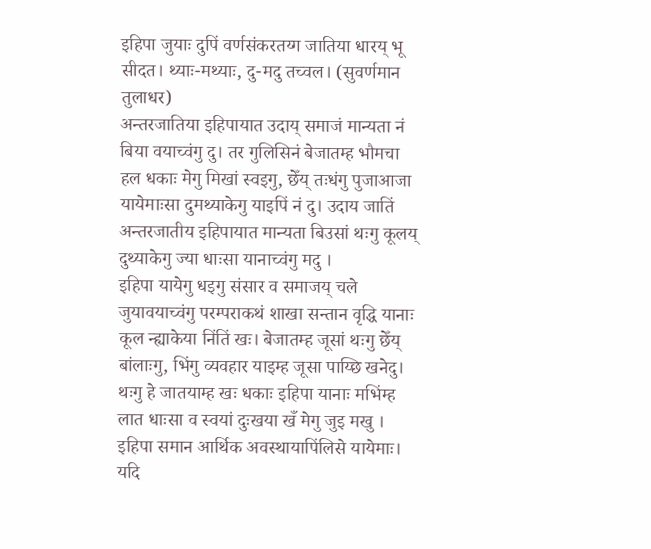इहिपा जुयाः दुपिं वर्णसंकरतय्ग जातिया धारय् भू सीदत। थ्याः-मथ्याः, दु-मदु तच्वल। (सुवर्णमान तुलाधर)
अन्तरजातिया इहिपायात उदाय् समाजं मान्यता नं बिया वयाच्वंगु दु। तर गुलिसिनं बेजातम्ह भौमचा हल धकाः मेगु मिखां स्वइगु, छेँय् तःधंगु पुजाआजा यायेमाःसा दुमथ्याकेगु याइपिं नं दु। उदाय जातिं अन्तरजातीय इहिपायात मान्यता बिउसां थःगु कूलय् दुथ्याकेगु ज्या धाःसा यानाच्वंगु मदु ।
इहिपा यायेगु धइगु संसार व समाजय् चले जुयावयाच्वंगु परम्पराकथं शाखा सन्तान वृद्धि यानाः कूल न्ह्याकेया निंतिं खः। बेजातम्ह जूसां थःगु छेँय् बांलाःगु, भिंगु व्यवहार याइम्ह जूसा पाय्छि खनेदु। थःगु हे जातयाम्ह खः धकाः इहिपा यानाः मभिंम्ह लात धाःसा व स्वयां दुःखया खँ मेगु जुइ मखु ।
इहिपा समान आर्थिक अवस्थायापिंलिसे यायेमाः। यदि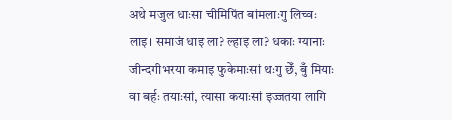अथे मजुल धाःसा चीमिपिंत बांमलाःगु लिच्वः लाइ। समाजं धाइ ला? ल्हाइ ला? धकाः ग्यानाः जीन्दगीभरया कमाइ फुकेमाःसां थःगु छेँ, बुँ मियाः वा बर्हः तयाःसां, त्यासा कयाःसां इज्जतया लागि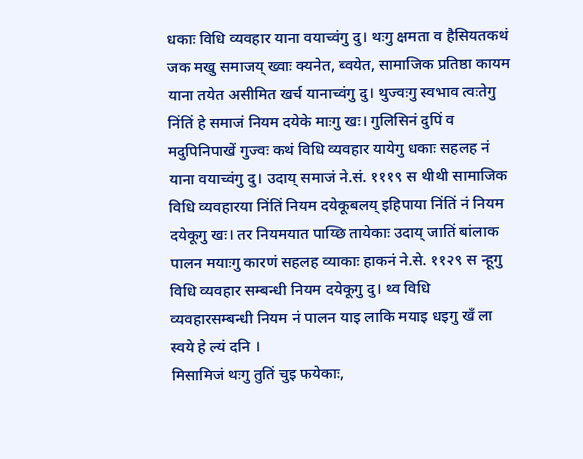धकाः विधि व्यवहार याना वयाच्वंगु दु। थःगु क्षमता व हैसियतकथं जक मखु समाजय् ख्वाः क्यनेत, ब्वयेत, सामाजिक प्रतिष्ठा कायम याना तयेत असीमित खर्च यानाच्वंगु दु। थुज्वःगु स्वभाव त्वःतेगु निंतिं हे समाजं नियम दयेके माःगु खः। गुलिसिनं दुपिं व मदुपिनिपाखें गुज्वः कथं विधि व्यवहार यायेगु धकाः सहलह नं याना वयाच्वंगु दु। उदाय् समाजं ने.सं. १११९ स थीथी सामाजिक विधि व्यवहारया निंतिं नियम दयेकूबलय् इहिपाया निंतिं नं नियम दयेकूगु खः। तर नियमयात पाय्छि तायेकाः उदाय् जातिं बांलाक पालन मयाःगु कारणं सहलह व्याकाः हाकनं ने.से. ११२९ स न्हूगु विधि व्यवहार सम्बन्धी नियम दयेकूगु दु। थ्व विधि व्यवहारसम्बन्धी नियम नं पालन याइ लाकि मयाइ धइगु खँ ला स्वये हे ल्यं दनि ।
मिसामिजं थःगु तुतिं चुइ फयेकाः,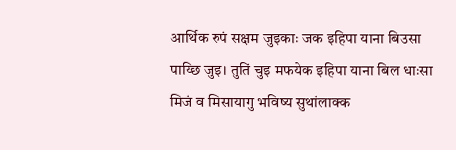आर्थिक रुपं सक्षम जुइकाः जक इहिपा याना बिउसा पाय्छि जुइ। तुतिं चुइ मफयेक इहिपा याना बिल धाःसा मिजं व मिसायागु भविष्य सुथांलाक्क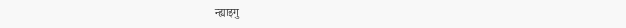न्ह्याइगु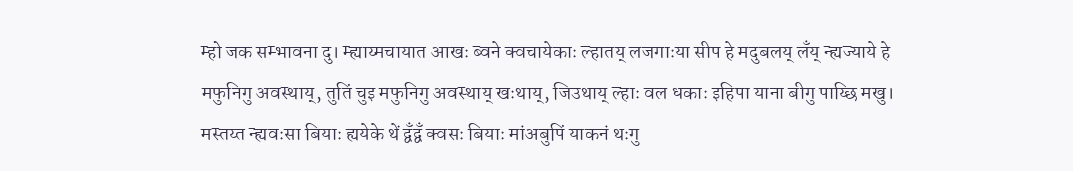म्हो जक सम्भावना दु। म्ह्याय्मचायात आखः ब्वने क्वचायेकाः ल्हातय् लजगाःया सीप हे मदुबलय् लँय् न्ह्यज्याये हे मफुनिगु अवस्थाय्, तुतिं चुइ मफुनिगु अवस्थाय् खःथाय्, जिउथाय् ल्हाः वल धकाः इहिपा याना बीगु पाय्छि मखु। मस्तय्त न्ह्यवःसा बियाः ह्ययेके थें द्वँद्वँ क्वसः बियाः मांअबुपिं याकनं थःगु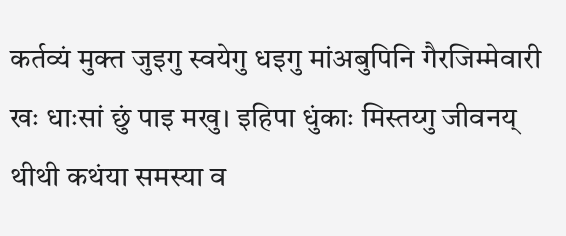कर्तव्यं मुक्त जुइगु स्वयेगु धइगु मांअबुपिनि गैरजिम्मेवारी खः धाःसां छुं पाइ मखु। इहिपा धुंकाः मिस्तय्गु जीवनय् थीथी कथंया समस्या व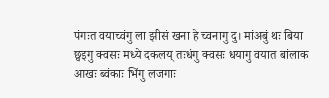पंगःत वयाच्वंगु ला झीसं खना हे च्वनागु दु। मांअबुं थः बिया छ्वइगु क्वसः मध्ये दकलय् तःधंगु क्वसः धयागु वयात बांलाक आखः ब्वंकाः भिंगु लजगाः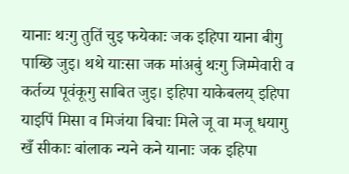यानाः थःगु तुतिं चुइ फयेकाः जक इहिपा याना बीगु पाय्छि जुइ। थथे याःसा जक मांअबुं थःगु जिम्मेवारी व कर्तव्य पूवंकूगु साबित जुइ। इहिपा याकेबलय् इहिपा याइपिं मिसा व मिजंया बिचाः मिले जू वा मजू धयागु खँ सीकाः बांलाक न्यने कने यानाः जक इहिपा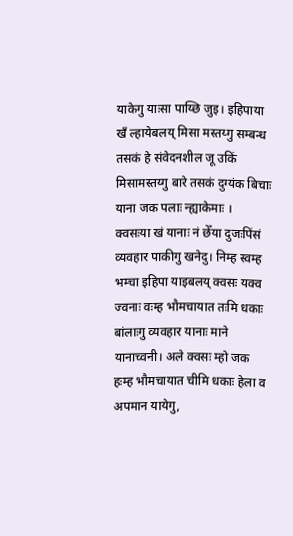याकेगु याःसा पाय्छि जुइ। इहिपाया खँ ल्हायेबलय् मिसा मस्तय्गु सम्बन्ध तसकं हे संवेदनशील जू उकिं मिसामस्तय्गु बारे तसकं दुग्यंक बिचाः याना जक पलाः न्ह्याकेमाः ।
क्वसःया खं यानाः नं छेँया दुजःपिंसं व्यवहार पाकीगु खनेदु। निम्ह स्वम्ह भम्चा इहिपा याइबलय् क्वसः यक्व ज्वनाः वःम्ह भौमचायात तःमि धकाः बांलाःगु व्यवहार यानाः माने यानाच्वनी। अले क्वसः म्हो जक हःम्ह भौमचायात चीमि धकाः हेला व अपमान यायेगु,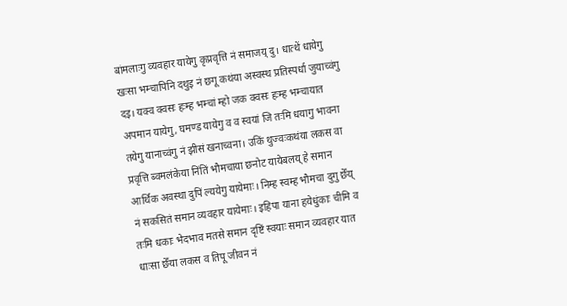बांमलाःगु व्यवहार यायेगु कृप्रवृत्ति नं समाजय् दु। धात्थें धायेगु खःसा भम्चापिनि दथुइ नं छगू कथंया अस्वस्थ प्रतिस्पर्धा जुयाच्वंगु दइ। यक्व क्वसः हःम्ह भम्चां म्हो जक क्वसः हःम्ह भम्चायात अपमान यायेगु, घमण्ड यायेगु व व स्वयां जि तःमि धयागु भावना तयेगु यानाच्वंगु नं झीसं खनाच्वना। उकिं थुज्वःकथंया लकस वा प्रवृत्ति ब्वमलंकेया निंतिं भौमचाया छनोट यायेबलय् हे समान आर्थिक अवस्था दुपिं ल्ययेगु यायेमाः। निम्ह स्वम्ह भौमचा दुगु छेँय् नं सकसितं समान व्यवहार यायेमाः। इहिपा याना हयेधुंकाः चीमि व तःमि धकाः भेदभाव मतसे समान दृष्टिं स्वयाः समान व्यवहार यात धाःसा छेँया लकस व तिपू जीवन नं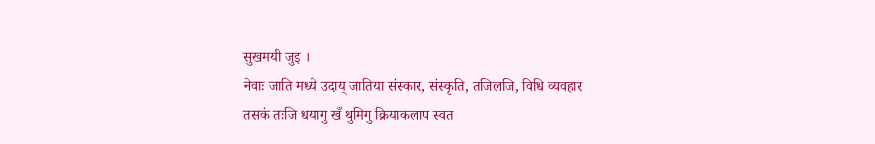सुखमयी जुइ ।
नेवाः जाति मध्ये उदाय् जातिया संस्कार, संस्कृति, तजिलजि, विधि व्यवहार तसकं तःजि धयागु खँ थुमिगु क्रियाकलाप स्वत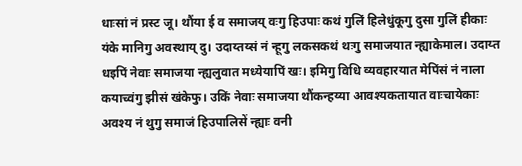धाःसां नं प्रस्ट जू। थौंया ई व समाजय् वःगु हिउपाः कथं गुलिं हिलेधुंकूगु दुसा गुलिं हीकाः यंके मानिगु अवस्थाय् दु। उदाय्तय्सं नं न्हूगु लकसकथं थःगु समाजयात न्ह्याकेमाल। उदाय्त धइपिं नेवाः समाजया न्ह्यलुवात मध्येयापिं खः। इमिगु विधि व्यवहारयात मेपिंसं नं नाला कयाच्वंगु झीसं खंकेफु। उकिं नेवाः समाजया थौंकन्हय्या आवश्यकतायात वाःचायेकाः अवश्य नं थुगु समाजं हिउपालिसें न्ह्याः वनी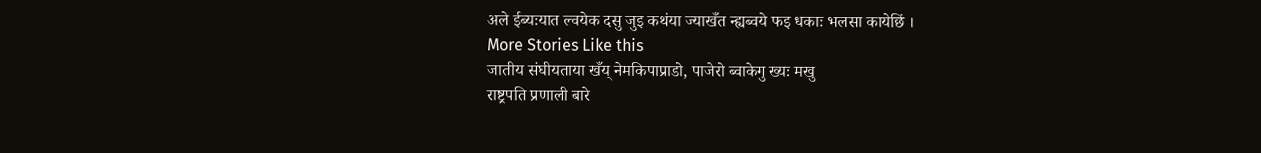अले ईब्यःयात ल्वयेक दसु जुइ कथंया ज्याखँत न्ह्यब्वये फइ धकाः भलसा कायेछिं ।
More Stories Like this
जातीय संघीयताया खँय् नेमकिपाप्राडो, पाजेरो ब्वाकेगु ख्यः मखु
राष्ट्रपति प्रणाली बारे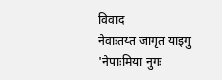विवाद
नेवाःतय्त जागृत याइगु 'नेपाःमिया नुगः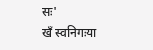सः'
खँ स्वनिगःया